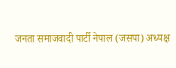जनता समाजवादी पार्टी नेपाल (जसपा) अध्यक्ष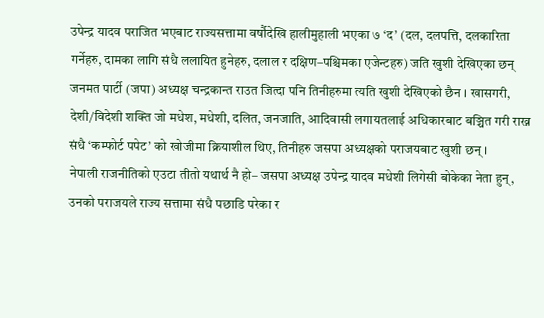उपेन्द्र यादव पराजित भएबाट राज्यसत्तामा वर्षौदेखि हालीमुहाली भएका ७ ‘द’ (दल, दलपत्ति, दलकारिता गर्नेहरु, दामका लागि संधै ललायित हुनेहरु, दलाल र दक्षिण–पश्चिमका एजेन्टहरु) जति खुशी देखिएका छन् जनमत पार्टी (जपा) अध्यक्ष चन्द्रकान्त राउत जित्दा पनि तिनीहरुमा त्यति खुशी देखिएको छैन । खासगरी, देशी/विदेशी शक्ति जो मधेश, मधेशी, दलित, जनजाति, आदिवासी लगायतलाई अधिकारबाट बञ्चित गरी राख्न संधै ‘कम्फोर्ट पपेट’ को खोजीमा क्रियाशील थिए, तिनीहरु जसपा अध्यक्षको पराजयबाट खुशी छन् ।
नेपाली राजनीतिको एउटा तीतो यथार्थ नै हो– जसपा अध्यक्ष उपेन्द्र यादव मधेशी लिगेसी बोकेका नेता हुन्, उनको पराजयले राज्य सत्तामा संधै पछाडि परेका र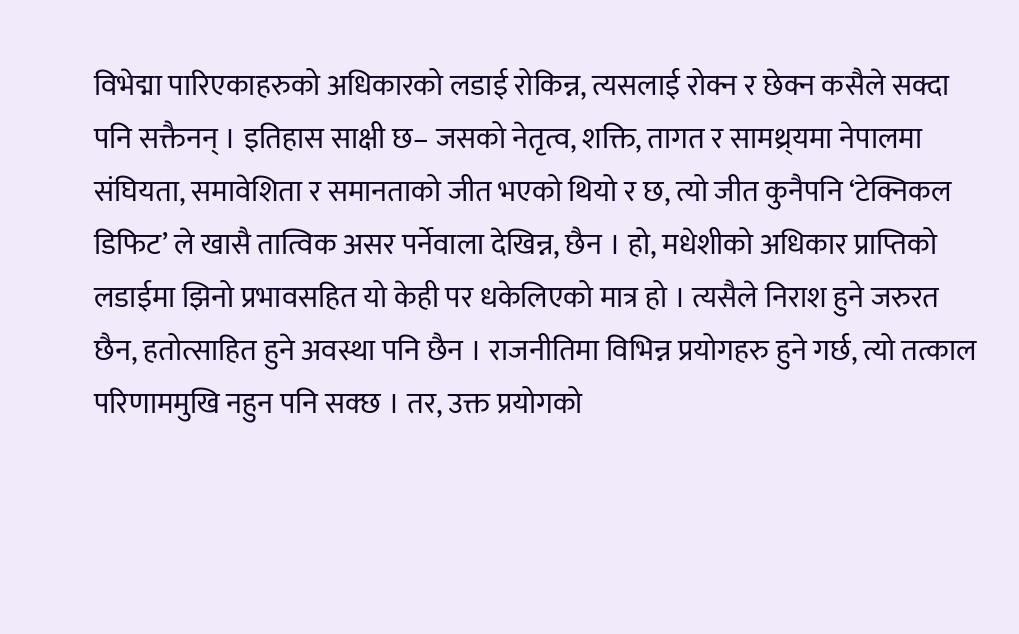विभेद्मा पारिएकाहरुको अधिकारको लडाई रोकिन्न, त्यसलाई रोक्न र छेक्न कसैले सक्दा पनि सक्तैनन् । इतिहास साक्षी छ– जसको नेतृत्व, शक्ति, तागत र सामथ्र्यमा नेपालमा संघियता, समावेशिता र समानताको जीत भएको थियो र छ, त्यो जीत कुनैपनि ‘टेक्निकल डिफिट’ ले खासै तात्विक असर पर्नेवाला देखिन्न, छैन । हो, मधेशीको अधिकार प्राप्तिको लडाईमा झिनो प्रभावसहित यो केही पर धकेलिएको मात्र हो । त्यसैले निराश हुने जरुरत छैन, हतोत्साहित हुने अवस्था पनि छैन । राजनीतिमा विभिन्न प्रयोगहरु हुने गर्छ, त्यो तत्काल परिणाममुखि नहुन पनि सक्छ । तर, उक्त प्रयोगको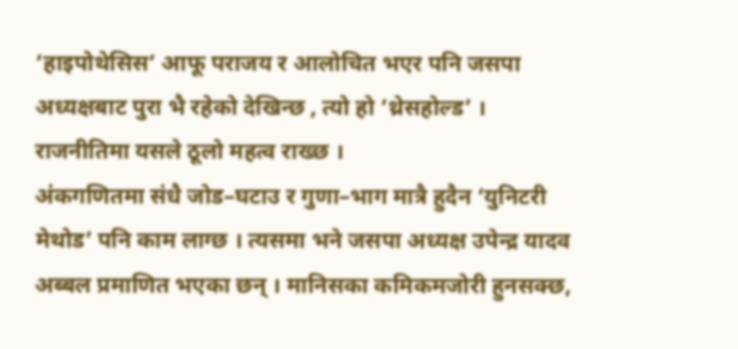‘हाइपोथेसिस’ आफू पराजय र आलोचित भएर पनि जसपा अध्यक्षबाट पुरा भै रहेको देखिन्छ , त्यो हो ‘थ्रेसहोल्ड’ । राजनीतिमा यसले ठूलो महत्व राख्छ ।
अंकगणितमा संधै जोड–घटाउ र गुणा–भाग मात्रै हुदैन ‘युनिटरी मेथोड’ पनि काम लाग्छ । त्यसमा भने जसपा अध्यक्ष उपेन्द्र यादव अब्बल प्रमाणित भएका छन् । मानिसका कमिकमजोरी हुनसक्छ,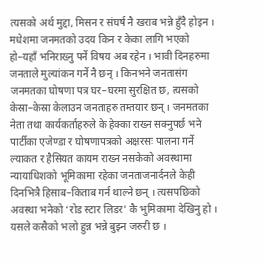त्यसको अर्थ मुद्दा, मिसन र संघर्ष नै खराब भन्ने हुँदै होइन । मधेशमा जनमतको उदय किन र केका लागि भएको हो–यहाँ भनिराख्नु पर्ने विषय अब रहेन । भावी दिनहरुमा जनताले मुल्यांकन गर्ने नै छन् । किनभने जनतासंग जनमतका घोषणा पत्र घर–घरमा सुरक्षित छ, त्यसको केस्रा–केस्रा केलाउन जनताहरु तम्तयार छन् । जनमतका नेता तथा कार्यकर्ताहरुले के हेक्का राख्न सक्नुपर्छ भने पार्टीका एजेण्डा र घोषणापत्रको अक्षरसः पालना गर्ने ल्याकत र हैसियत कायम राख्न नसकेको अवस्थामा न्यायाधिशको भूमिकामा रहेका जनताजनार्दनले केही दिनभित्रै हिसाब–किताब गर्न थाल्ने छन् । त्यसपछिको अवस्था भनेको ‘रोड स्टार लिडर’ कै भुमिकामा देखिनु हो । यसले कसैको भलो हुन्न भन्ने बुझ्न जरुरी छ ।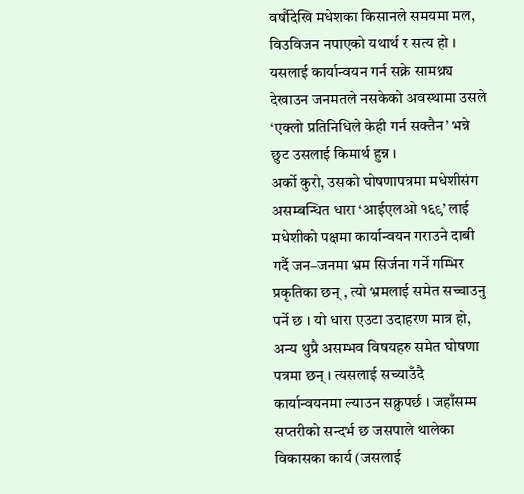वर्षौदेखि मधेशका किसानले समयमा मल, विउविजन नपाएको यथार्थ र सत्य हो । यसलाई कार्यान्वयन गर्न सक्ने सामथ्र्य देखाउन जनमतले नसकेको अवस्थामा उसले ‘एक्लो प्रतिनिधिले केही गर्न सक्तैन’ भन्ने छुट उसलाई किमार्थ हुन्न ।
अर्को कुरो, उसको घोषणापत्रमा मधेशीसंग असम्बन्धित धारा ‘आईएलओ १६९’ लाई मधेशीको पक्षमा कार्यान्वयन गराउने दाबी गर्दै जन–जनमा भ्रम सिर्जना गर्ने गम्भिर प्रकृतिका छन् , त्यो भ्रमलाई समेत सच्चाउनु पर्ने छ । यो धारा एउटा उदाहरण मात्र हो, अन्य थुप्रै असम्भव विषयहरु समेत घोषणा पत्रमा छन् । त्यसलाई सच्याउँदै कार्यान्वयनमा ल्याउन सक्नुपर्छ । जहाँसम्म सप्तरीको सन्दर्भ छ जसपाले थालेका विकासका कार्य (जसलाई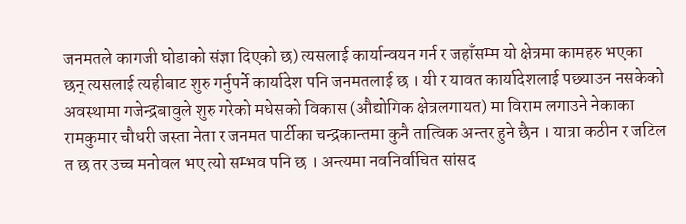जनमतले कागजी घोडाको संज्ञा दिएको छ) त्यसलाई कार्यान्वयन गर्न र जहाँसम्म यो क्षेत्रमा कामहरु भएका छन् त्यसलाई त्यहीबाट शुरु गर्नुपर्ने कार्यादेश पनि जनमतलाई छ । यी र यावत कार्यादेशलाई पछ्याउन नसकेको अवस्थामा गजेन्द्रबावुले शुरु गरेको मधेसको विकास (औद्योगिक क्षेत्रलगायत) मा विराम लगाउने नेकाका रामकुमार चौधरी जस्ता नेता र जनमत पार्टीका चन्द्रकान्तमा कुनै तात्विक अन्तर हुने छैन । यात्रा कठीन र जटिल त छ तर उच्च मनोवल भए त्यो सम्भव पनि छ । अन्त्यमा नवनिर्वाचित सांसद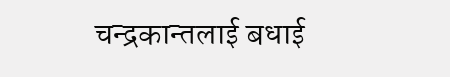चन्द्रकान्तलाई बधाई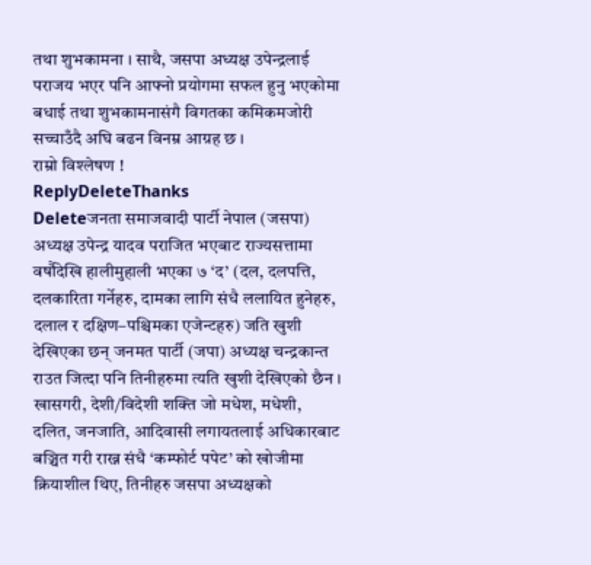तथा शुभकामना । साथै, जसपा अध्यक्ष उपेन्द्रलाई पराजय भएर पनि आफ्नो प्रयोगमा सफल हुनु भएकोमा बधाई तथा शुभकामनासंगै विगतका कमिकमजोरी सच्चाउँदै अघि बढन विनम्र आग्रह छ ।
राम्रो विश्लेषण !
ReplyDeleteThanks
Deleteजनता समाजवादी पार्टी नेपाल (जसपा) अध्यक्ष उपेन्द्र यादव पराजित भएबाट राज्यसत्तामा वर्षौदेखि हालीमुहाली भएका ७ ‘द’ (दल, दलपत्ति, दलकारिता गर्नेहरु, दामका लागि संधै ललायित हुनेहरु, दलाल र दक्षिण–पश्चिमका एजेन्टहरु) जति खुशी देखिएका छन् जनमत पार्टी (जपा) अध्यक्ष चन्द्रकान्त राउत जित्दा पनि तिनीहरुमा त्यति खुशी देखिएको छैन । खासगरी, देशी/विदेशी शक्ति जो मधेश, मधेशी, दलित, जनजाति, आदिवासी लगायतलाई अधिकारबाट बञ्चित गरी राख्न संधै ‘कम्फोर्ट पपेट’ को खोजीमा क्रियाशील थिए, तिनीहरु जसपा अध्यक्षको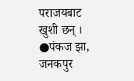पराजयबाट खुशी छन् । ●पंकज झा, जनकपुर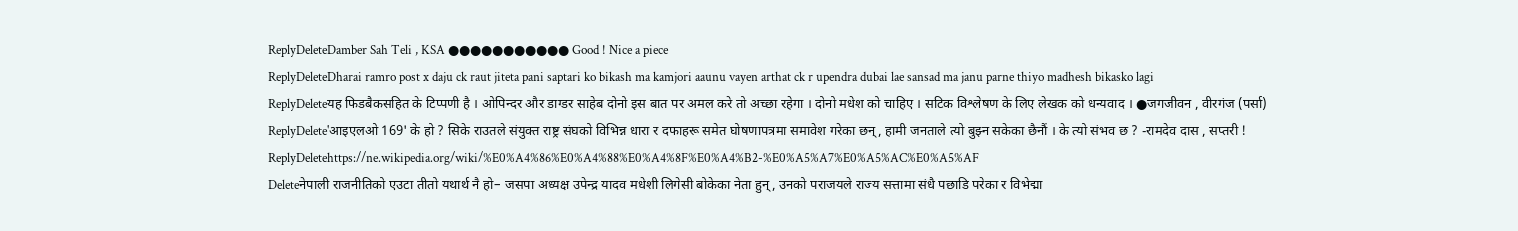ReplyDeleteDamber Sah Teli , KSA ●●●●●●●●●●● Good ! Nice a piece
ReplyDeleteDharai ramro post x daju ck raut jiteta pani saptari ko bikash ma kamjori aaunu vayen arthat ck r upendra dubai lae sansad ma janu parne thiyo madhesh bikasko lagi
ReplyDeleteयह फिडबैकसहित के टिप्पणी है । ओपिन्दर और डाग्डर साहेब दोनो इस बात पर अमल करे तो अच्छा रहेगा । दोनो मधेश को चाहिए । सटिक विश्लेषण के लिए लेखक को धन्यवाद । ●जगजीवन , वीरगंज (पर्सा)
ReplyDelete'आइएलओ 169' के हो ? सिके राउतले संयुक्त राष्ट्र संघको विभिन्न धारा र दफाहरू समेत घोषणापत्रमा समावेश गरेका छन्, हामी जनताले त्यो बुझ्न सकेका छैनौं । के त्यो संभव छ ? -रामदेव दास , सप्तरी !
ReplyDeletehttps://ne.wikipedia.org/wiki/%E0%A4%86%E0%A4%88%E0%A4%8F%E0%A4%B2-%E0%A5%A7%E0%A5%AC%E0%A5%AF
Deleteनेपाली राजनीतिको एउटा तीतो यथार्थ नै हो– जसपा अध्यक्ष उपेन्द्र यादव मधेशी लिगेसी बोकेका नेता हुन्, उनको पराजयले राज्य सत्तामा संधै पछाडि परेका र विभेद्मा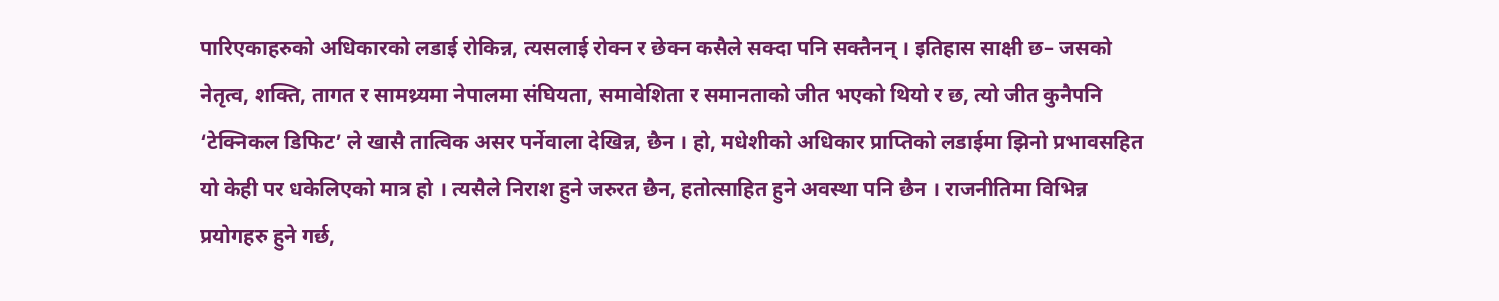पारिएकाहरुको अधिकारको लडाई रोकिन्न, त्यसलाई रोक्न र छेक्न कसैले सक्दा पनि सक्तैनन् । इतिहास साक्षी छ– जसको नेतृत्व, शक्ति, तागत र सामथ्र्यमा नेपालमा संघियता, समावेशिता र समानताको जीत भएको थियो र छ, त्यो जीत कुनैपनि ‘टेक्निकल डिफिट’ ले खासै तात्विक असर पर्नेवाला देखिन्न, छैन । हो, मधेशीको अधिकार प्राप्तिको लडाईमा झिनो प्रभावसहित यो केही पर धकेलिएको मात्र हो । त्यसैले निराश हुने जरुरत छैन, हतोत्साहित हुने अवस्था पनि छैन । राजनीतिमा विभिन्न प्रयोगहरु हुने गर्छ,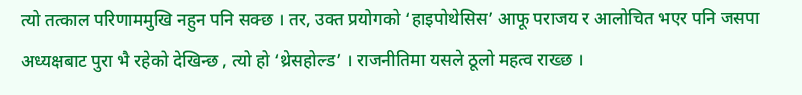त्यो तत्काल परिणाममुखि नहुन पनि सक्छ । तर, उक्त प्रयोगको ‘हाइपोथेसिस’ आफू पराजय र आलोचित भएर पनि जसपा अध्यक्षबाट पुरा भै रहेको देखिन्छ , त्यो हो ‘थ्रेसहोल्ड’ । राजनीतिमा यसले ठूलो महत्व राख्छ ।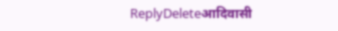ReplyDeleteआदिवासी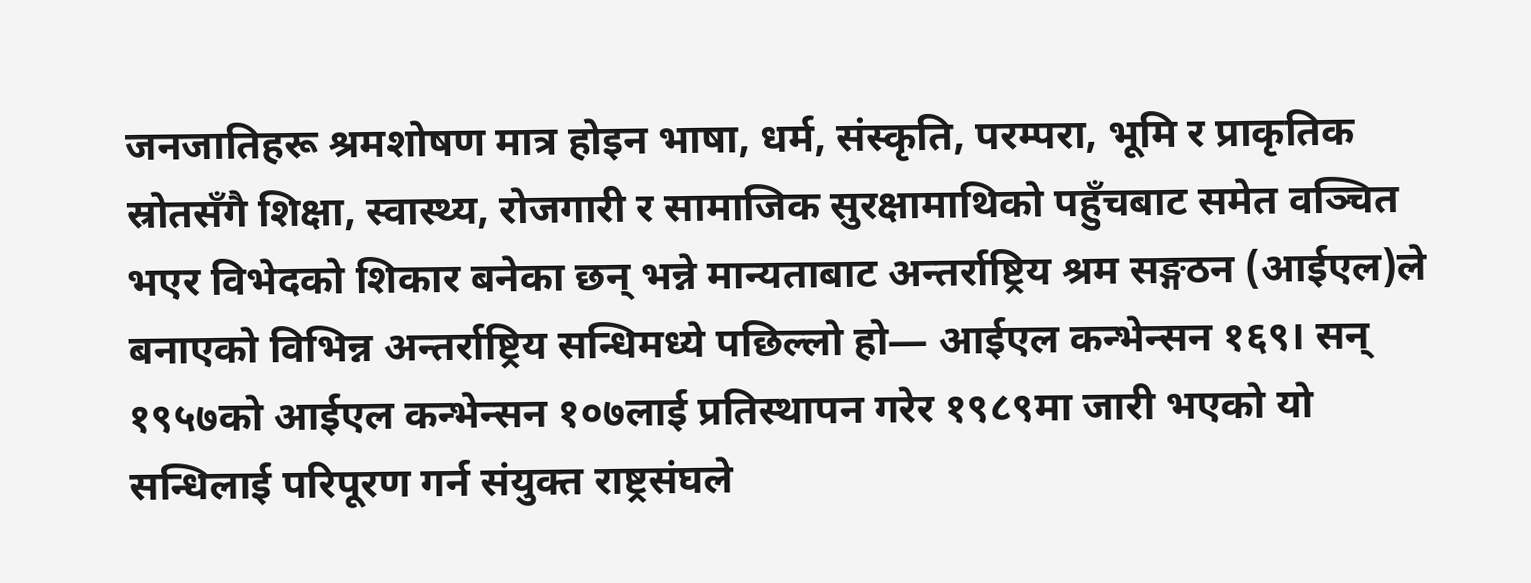जनजातिहरू श्रमशोषण मात्र होइन भाषा, धर्म, संस्कृति, परम्परा, भूमि र प्राकृतिक स्रोतसँगै शिक्षा, स्वास्थ्य, रोजगारी र सामाजिक सुरक्षामाथिको पहुँचबाट समेत वञ्चित भएर विभेदको शिकार बनेका छन् भन्ने मान्यताबाट अन्तर्राष्ट्रिय श्रम सङ्गठन (आईएल)ले बनाएको विभिन्न अन्तर्राष्ट्रिय सन्धिमध्ये पछिल्लो हो― आईएल कन्भेन्सन १६९। सन् १९५७को आईएल कन्भेन्सन १०७लाई प्रतिस्थापन गरेर १९८९मा जारी भएको यो सन्धिलाई परिपूरण गर्न संयुक्त राष्ट्रसंघले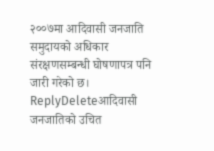२००७मा आदिवासी जनजाति समुदायको अधिकार संरक्षणसम्बन्धी घोषणापत्र पनि जारी गरेको छ।
ReplyDeleteआदिवासी जनजातिको उचित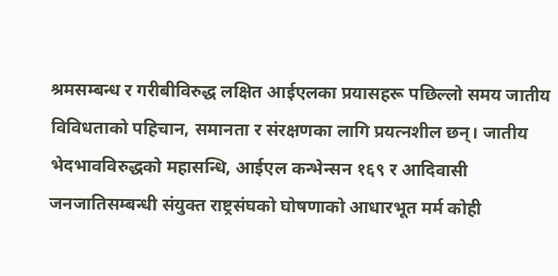श्रमसम्बन्ध र गरीबीविरुद्ध लक्षित आईएलका प्रयासहरू पछिल्लो समय जातीय विविधताको पहिचान, समानता र संरक्षणका लागि प्रयत्नशील छन्। जातीय भेदभावविरुद्धको महासन्धि, आईएल कन्भेन्सन १६९ र आदिवासी जनजातिसम्बन्धी संयुक्त राष्ट्रसंघको घोषणाको आधारभूत मर्म कोही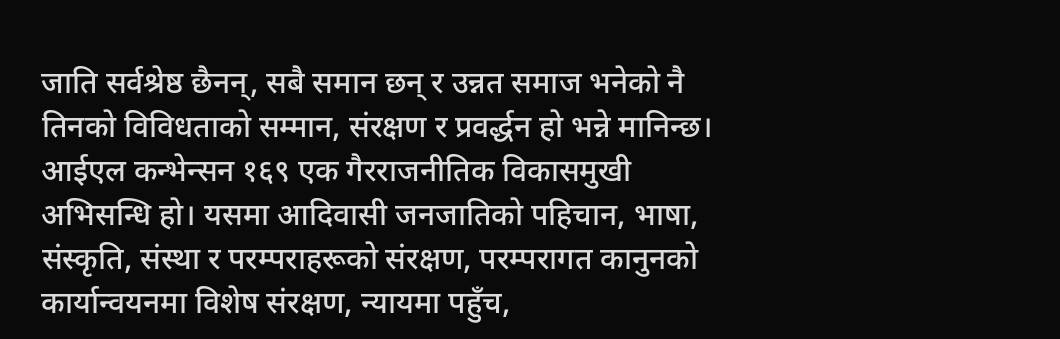जाति सर्वश्रेष्ठ छैनन्, सबै समान छन् र उन्नत समाज भनेको नै तिनको विविधताको सम्मान, संरक्षण र प्रवर्द्धन हो भन्ने मानिन्छ।
आईएल कन्भेन्सन १६९ एक गैरराजनीतिक विकासमुखी अभिसन्धि हो। यसमा आदिवासी जनजातिको पहिचान, भाषा, संस्कृति, संस्था र परम्पराहरूको संरक्षण, परम्परागत कानुनको कार्यान्वयनमा विशेष संरक्षण, न्यायमा पहुँच,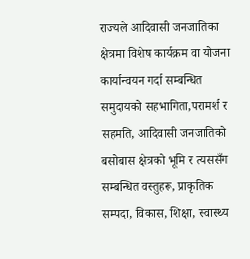राज्यले आदिवासी जनजातिका क्षेत्रमा विशेष कार्यक्रम वा योजना कार्यान्वयन गर्दा सम्बन्धित समुदायको सहभागिता,परामर्श र सहमति, आदिवासी जनजातिको बसोबास क्षेत्रको भूमि र त्यससँग सम्बन्धित वस्तुहरू, प्राकृतिक सम्पदा, विकास, शिक्षा, स्वास्थ्य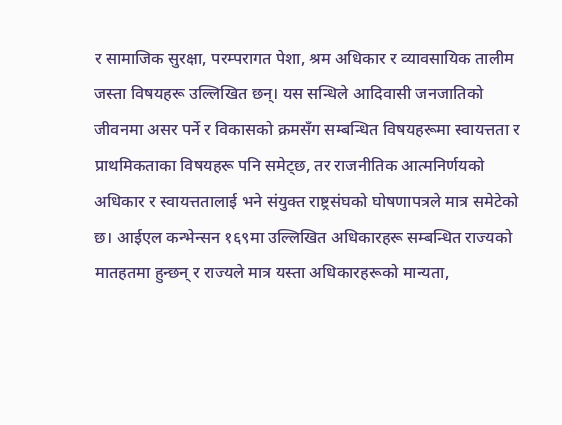र सामाजिक सुरक्षा, परम्परागत पेशा, श्रम अधिकार र व्यावसायिक तालीम जस्ता विषयहरू उल्लिखित छन्। यस सन्धिले आदिवासी जनजातिको जीवनमा असर पर्ने र विकासको क्रमसँग सम्बन्धित विषयहरूमा स्वायत्तता र प्राथमिकताका विषयहरू पनि समेट्छ, तर राजनीतिक आत्मनिर्णयको अधिकार र स्वायत्ततालाई भने संयुक्त राष्ट्रसंघको घोषणापत्रले मात्र समेटेको छ। आईएल कन्भेन्सन १६९मा उल्लिखित अधिकारहरू सम्बन्धित राज्यको मातहतमा हुन्छन् र राज्यले मात्र यस्ता अधिकारहरूको मान्यता,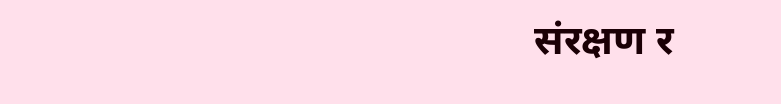संरक्षण र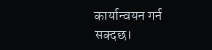कार्यान्वयन गर्न सक्दछ।